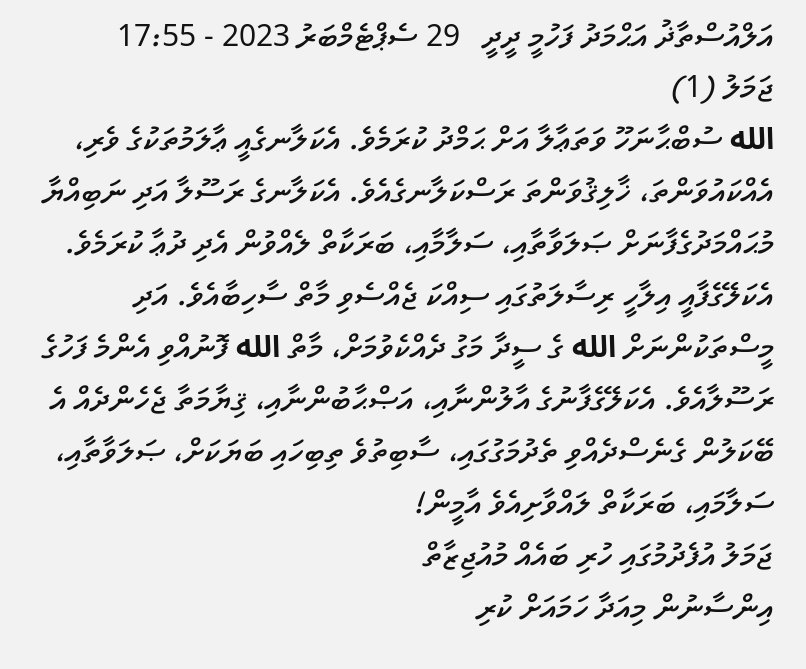އަލްއުސްތާޛު އަޙްމަދު ފަހުމީ ދީދީ   29 ސެޕްޓެމްބަރު 2023 - 17:55
ޖަމަލު (1)
الله ސުބްޙާނަހޫ ވަތަޢާލާ އަށް ޙަމްދު ކުރަމެވެ. އެކަލާނގެއީ ޢާލަމުތަކުގެ ވެރި، އެއްކައުވަންތަ، ޚާލިޤުވަންތަ ރަސްކަލާނގެއެވެ. އެކަލާނގެ ރަސޫލާ އަދި ނަބިއްޔާ މުޙައްމަދުގެފާނަށް ޞަލަވާތާއި، ސަލާމާއި، ބަރަކާތް ލެއްވުން އެދި ދުޢާ ކުރަމެވެ. އެކަލޭގެފާއީ އިލާހީ ރިސާލަތުގައި ސިއްކަ ޖެއްސެވި މާތް ސާހިބާއެވެ. އަދި މީސްތަކުންނަށް الله ގެ ސީދާ މަގު ދެއްކެވުމަށް، މާތް الله ފޮނުއްވި އެންމެ ފަހުގެ ރަސޫލާއެވެ. އެކަލޭގެފާނުގެ އާލުންނާއި، އަޞްޙާބުންނާއި، ޤިޔާމަތާ ޖެހެންދެއް އެ ބޭކަލުން ގެނެސްދެއްވި ތެދުމަގުގައި، ސާބިތުވެ ތިބިހައި ބަޔަކަށް، ޞަލަވާތާއި، ސަލާމައި، ބަރަކާތް ލައްވާށިއެވެ އާމީން!
ޖަމަލު އުފެދުމުގައި ހުރި ބައެއް މުއުޖިޒާތް
އިންސާނުން މިއަދާ ހަމައަށް ކުރި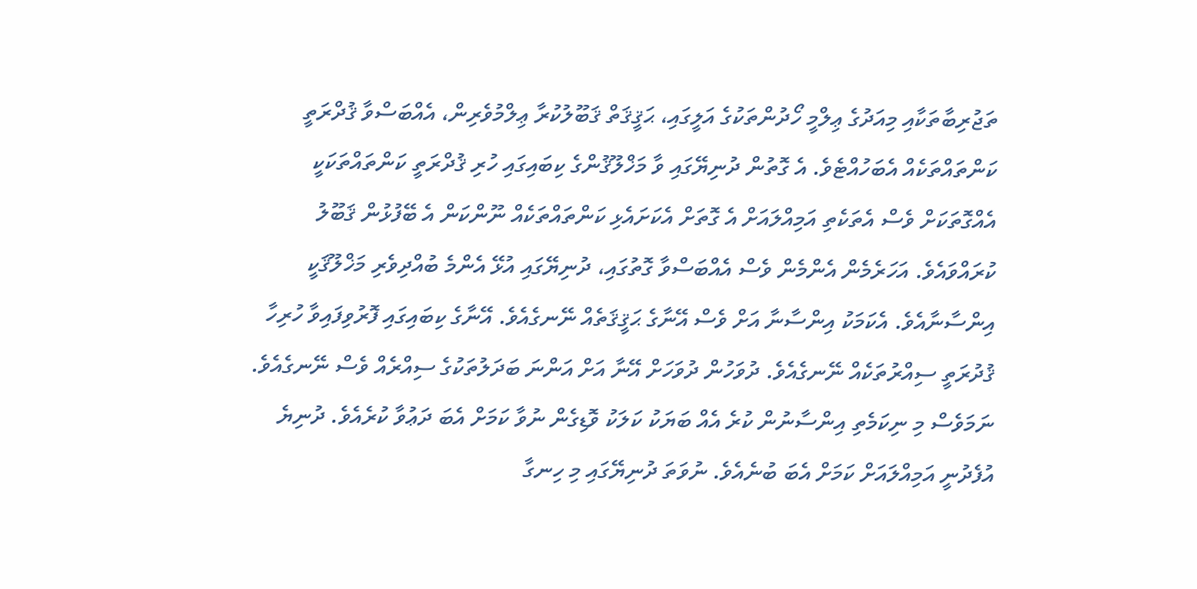ތަޖުރިބާތަކާއި މިއަދުގެ ޢިލްމީ ހޯދުންތަކުގެ އަލީގައި، ޙަޤީޤަތް ޤަބޫލުކުރާ ޢިލްމުވެރިން، އެއްބަސްވާ ޤުދްރަތީ ކަންތައްތަކެއް އެބަހުއްޓެވެ. އެ ގޮތުން ދުނިޔޭގައި ވާ މަޚްލޫޤުންގެ ކިބައިގައި ހުރި ޤުދްރަތީ ކަންތައްތަކަކީ އެއްގޮތަކަށް ވެސް އެތަކެތި އަމިއްލައަށް އެ ގޮތަށް އެކަށައެޅި ކަންތައްތަކެއް ނޫންކަން އެ ބޭފުޅުން ޤަބޫލު ކުރައްވައެވެ. އަހަރެމެން އެންމެން ވެސް އެއްބަސްވާ ގޮތުގައި، ދުނިޔޭގައި އުޅޭ އެންމެ ބުއްދިވެރި މަޚްލޫޤަކީ އިންސާނާއެވެ. އެކަމަކު އިންސާނާ އަށް ވެސް އޭނާގެ ޙަޤީޤަތެއް ނޭނގެއެވެ. އޭނާގެ ކިބައިގައި ފޮރުވިފައިވާ ހުރިހާ ޤުދުރަތީ ސިއްރުތަކެއް ނޭނގެއެވެ. ދުވަހުން ދުވަހަށް އޭނާ އަށް އަންނަ ބަދަލުތަކުގެ ސިއްރެއް ވެސް ނޭނގެއެވެ. ނަމަވެސް މި ނިކަމެތި އިންސާނުން ކުރެ އެއް ބަޔަކު ކަލަކު ވޮޑިގެން ނުވާ ކަމަށް އެބަ ދަޢުވާ ކުރެއެވެ. ދުނިޔެ އުފެދުނީ އަމިއްލައަށް ކަމަށް އެބަ ބުނެއެވެ. ނުވަތަ ދުނިޔޭގައި މި ހިނގާ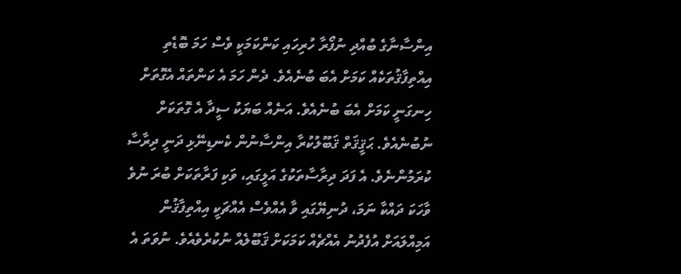އިންސާނާގެ ބުއްދި ނުފޯރާ ހުރިހައި ކަންކަމަކީ ވެސް ހަމަ ބޮޑެތި އިއްތިފާޤުތަކެއް ކަމަށް އެބަ ބުނެއެވެ. ދެން ހަމަ އެ ކަންތައް އެގޮތަށް ހިނގަނީ ކަމަށް އެބަ ބުނެއެވެ. އަނެއް ބަޔަކު ސީދާ އެ ގޮތަކަށް ނުބުނެއެވެ. ޙަޤީޤަތް ޤަބޫލުކުރާ އިންސާނުން ކެނޑިނޭޅި ދަނީ ދިރާސާ ކުރަމުންނެވެ. އެ ފަދަ ދިރާސާތަކުގެ އަލީގައި، ވަކި ފަރާތަކަށް ބުރަ ނުވެ ވާހަކަ ދައްކާ ނަމަ، ދުނިޔޭގައި ވާ އެއްވެސް އެއްޗަކީ އިއްތިފާޤުން އަމިއްލައަށް އުފެދުނު އެއްޗެއް ކަމަކަށް ޤަބޫލެއް ނުކުރެވެއެވެ. ނުވަތަ އެ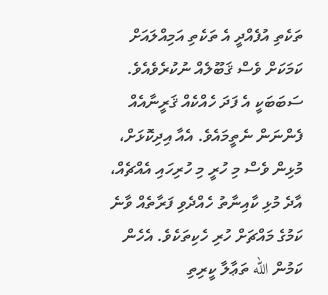ތަކެތި އުފެއްދީ އެ ތަކެތި އަމިއްލައަށް ކަމަކަށް ވެސް ޤަބޫލެއް ނުކުރެވެއެވެ. ސަބަބަކީ އެ ފަދަ ހެއްކެއް ޤަރީނާއެއް ފެންނަން ނެތީމައެވެ. އެއާ އިދިކޮޅަށް، މުޅިން ވެސް މި ހުރީ މި ހުރިހައި އެއްޗެއް، އާދެ މުޅި ކާއިނާތު ހެއްދެވި ފަރާތެއް ވާނެ ކަމުގެ މައްޗަށް ހުރި ހެކިތަކެވެ. އެހެން ކަމުން الله ތަޢާލާ ކީރިތި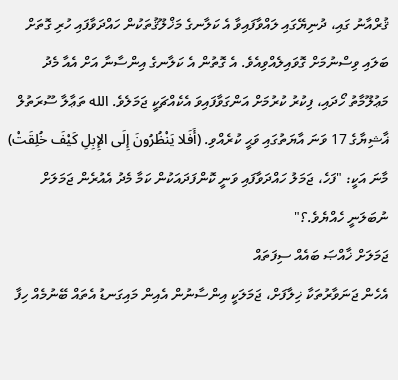ޤުރްއާނު ގައި، ދުނިޔޭގައި ލައްވާފައިވާ އެ ކަލާނގެ މަޚްލޫޤުތަކުން ހައްދަވާފައި ހުރި ގޮތަށް ބަލައި ވިސްނުމަށް ގޮވައިލެއްވިއެވެ. އެ ގޮތުން އެ ކަލާނގެ އިންސާނާ އަށް އެއާ މެދު މަޢުލޫމާތު ހޯދައި، ފިކުރު ކުރުމަށް އަންގަވާފައިވަ އެކެއްޗަކީ ޖަމަލެވެ. الله ތަޢާލާ ސޫރަތުލް ޣާޝިޔާގެ 17 ވަނަ އާޔަތުގައި ވަޙީ ކުރެއްވި. (أَفَلا يَنْظُرُونَ إِلَى الإِبِلِ كَيْفَ خُلِقَتْ) މާނަ އަކީ: "ފަހެ، ޖަމަލު ހައްދަވާފައި ވަނީ ކޮންފަދައަކުން ކަމާ މެދު އެއުރެން ޖަމަލަށް ނުބަލަނީ ހެއްޔެވެ.؟"
ޖަމަލަށް ޚާއްޞަ ބައެއް ސިފަތައް
އެހެން ޖަނަވާރުތަކާ ޚިލާފަށް، ޖަމަލަކީ އިންސާނުން އެއިން މައިގަނޑު އެތައް ބޭނުމެއް ހިފާ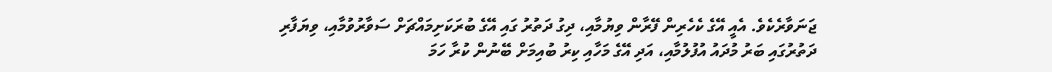ޖަނަވާރެކެވެ. އެއީ އޭގެ ކެހެރިން ފޭރާން ވިޔުމާއި، ދިގު ދަތުރު ގައި އޭގެ ބުރަކަށިމައްޗަށް ސަވާރުވުމާއި، ވިޔަފާރި ދަތުރުގައި ބަރު މުދައު އުފުލުމާއި، އަދި އޭގެ މަހާއި ކިރު ބުއިމަށް ބޭނުން ކުރާ ހަމަ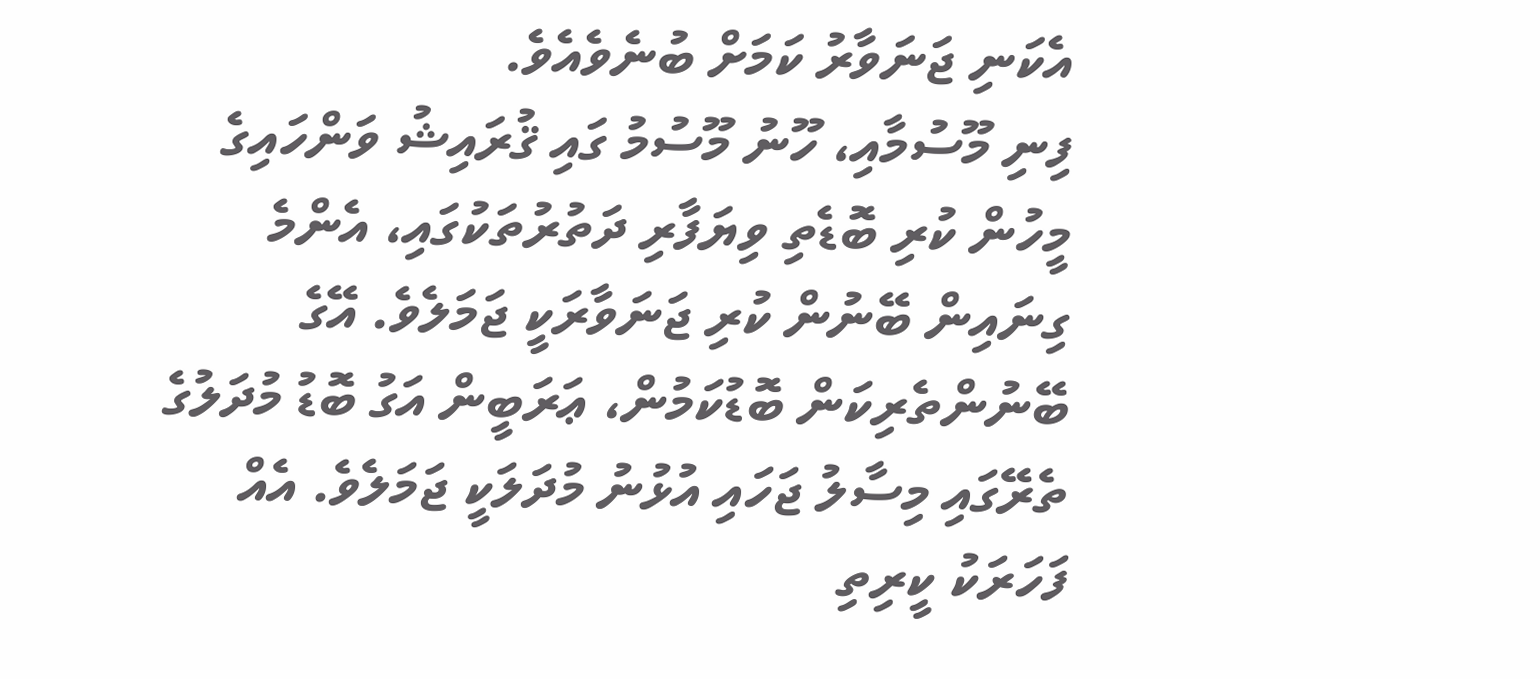އެކަނި ޖަނަވާރު ކަމަށް ބުނެވެއެވެ.
ފިނި މޫސުމާއި، ހޫނު މޫސުމު ގައި ޤުރައިޝު ވަންހައިގެ މީހުން ކުރި ބޮޑެތި ވިޔަފާރި ދަތުރުތަކުގައި، އެންމެ ގިނައިން ބޭނުން ކުރި ޖަނަވާރަކީ ޖަމަލެވެ. އޭގެ ބޭނުންތެރިކަން ބޮޑުކަމުން، ޢަރަބީން އަގު ބޮޑު މުދަލުގެ ތެރޭގައި މިސާލު ޖަހައި އުޅުނު މުދަލަކީ ޖަމަލެވެ. އެއް ފަހަރަކު ކީރިތި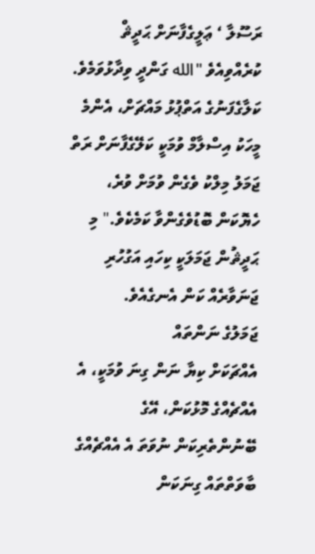ރަސޫލާ ‘ ޢަލީގެފާނަށް ޙަދީޘް ކުރެއްވިއެވެ "الله ގަންދީ ވިދާޅުވަމެވެ. ކަލާގެފަނުގެ އަތްޕުޅު މައްޗަށް، އެންމެ މީހަކު އިސްލާމް ވުމަކީ ކަލޭގެފާނަށް ރަތް ޖަމަލު މިލްކު ވެގެން ވުމަށް ވުރެ، ހެޔޮކަން ބޮޑުވެގެންވާ ކަމެކެވެ." މި ޙަދީޘުން ޖަމަލަކީ ކިހައި އަގުހުރި ޖަނަވާރެއް ކަން އެނގެއެވެ.
ޖަމަލުގެ ނަންތައް
އެއްޗަކަށް ކިޔާ ނަން ގިނަ ވުމަކީ، އެ އެއްޗެއްގެ މޮޅުކަން، އޭގެ ބޭނުންތެރިކަން ނުވަތަ އެ އެއްޗެއްގެ ބާވަތްތައް ގިނަކަން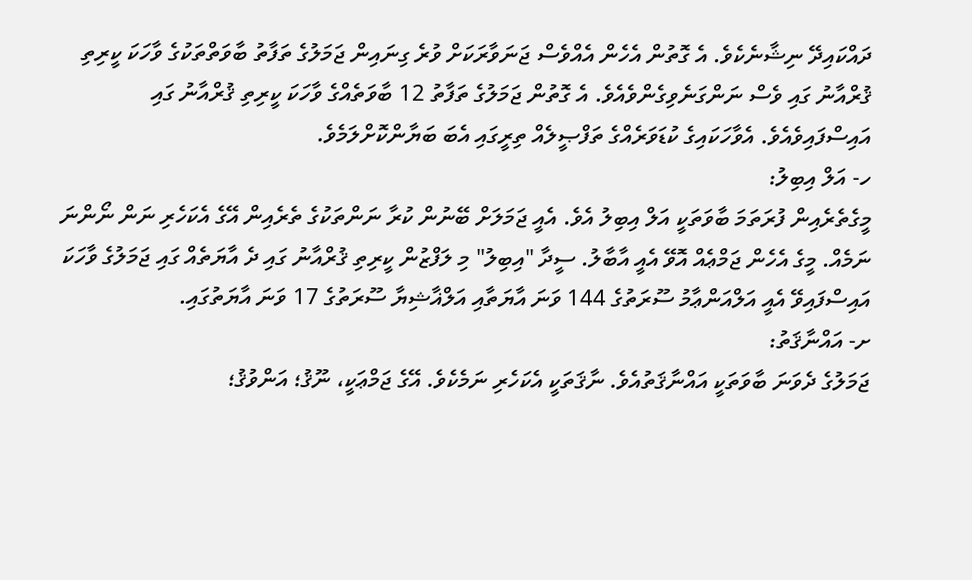ދައްކައިދޭ ނިޝާނެކެވެ. އެ ގޮތުން އެހެން އެއްވެސް ޖަނަވާރަކަށް ވުރެ ގިނައިން ޖަމަލުގެ ތަފާތު ބާވަތްތަކުގެ ވާހަކަ ކީރިތި ޤުރްއާނު ގައި ވެސް ނަންގަނެވިގެންވެއެވެ. އެ ގޮތުން ޖަމަލުގެ ތަފާތު 12 ބާވަތެއްގެ ވާހަކަ ކީރިތި ޤުރްއާނު ގައި އައިސްފައިވެއެވެ. އެވާހަކައިގެ ކުޑަވަރެއްގެ ތަފްޞީލެއް ތިރީގައި އެބަ ބަޔާންކޮށްލަމެވެ.
ހ- އަލް އިބިލު:
މީގެތެރެއިން ފުރަތަމަ ބާވަތަކީ އަލް އިބިލު އެވެ. އެއީ ޖަމަލަށް ބޭނުން ކުރާ ނަންތަކުގެ ތެރެއިން އޭގެ އެކަހެރި ނަން ނޯންނަ ނަމެއް. މީގެ އެހެން ޖަމްޢެއް އޮވޭ އެއީ އާބާލު. ސީދާ "އިބިލު" މި ލަފްޒުން ކީރިތި ޤުރްއާނު ގައި ދެ އާޔަތެއް ގައި ޖަމަލުގެ ވާހަކަ އައިސްފައިވޭ އެއީ އަލްއަންޢާމު ސޫރަތުގެ 144 ވަނަ އާޔަތާއި އަލްޣާޝިޔާ ސޫރަތުގެ 17 ވަނަ އާޔަތުގައި.
ށ- އައްނާޤަތު:
ޖަމަލުގެ ދެވަނަ ބާވަތަކީ އައްނާޤަތުއެވެ. ނާޤަތަކީ އެކަހެރި ނަމެކެވެ. އޭގެ ޖަމްޢަކީ، ނޫޤު؛ އަންވުޤު؛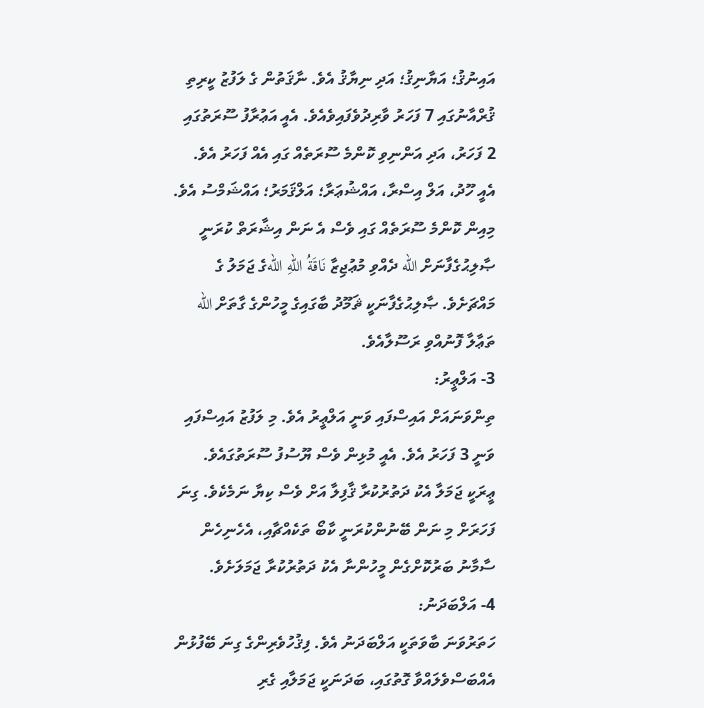އައިނުޤު؛ އަޔާނިޤު؛ އަދި ނިޔާޤު އެވެ. ނާޤަތުން ގެ ލަފުޒު ކީރިތި ޤުރްއާނުގައި 7 ފަހަރު ވާރިދުވެފައިވެއެވެ. އެއީ އަޢުރާފު ސޫރަތުގައި 2 ފަހަރު، އަދި އަންނިވި ކޮންމެ ސޫރަތެއް ގައި އެއް ފަހަރު އެވެ. އެއީ ހޫދު، އަލް އިސްރާ، އައްޝުޢަރާ؛ އަލްޤަމަރު؛ އައްޝަމްސު އެވެ. މިއިން ކޮންމެ ސޫރަތެއް ގައި ވެސް އެ ނަން އިޝާރަތް ކުރަނީ ޞާލިޙުގެފާނަށް الله ދެއްވި މުޢުޖިޒާ نَاقَةُ اللهِ اللهގެ ޖަމަލު ގެ މައްޗަށެވެ. ޞާލިޙުގެފާނަކީ ޘަމޫދު ބާގައިގެ މީހުންގެ ގާތަށް الله ތަޢާލާ ފޮނުއްވި ރަސޫލާއެވެ.
3- އަލްޢީރު:
ތިންވަނައަށް އައިސްފައި ވަނީ އަލްޢީރު އެވެ. މި ލަފުޒު އައިސްފައި ވަނީ 3 ފަހަރު އެވެ. އެއީ މުޅިން ވެސް ޔޫސުފު ސޫރަތުގައެވެ. ޢީރަކީ ޖަމަލާ އެކު ދަތުރުކުރާ ޤާފިލާ އަށް ވެސް ކިޔާ ނަމެކެވެ. ގިނަ ފަހަރަށް މި ނަން ބޭނުންކުރަނީ ކާބޯ ތަކެއްޗާއި، އެހެނިހެން ސާމާނު ބަރުކޮށްގެން މީހުންނާ އެކު ދަތުރުކުރާ ޖަމަލަށެވެ.
4- އަލްބަދަނު:
ހަތަރުވަނަ ބާވަތަކީ އަލްބަދަނު އެވެ. ފިޤުހުވެރިންގެ ގިނަ ބޭފުޅުން އެއްބަސްވެލައްވާ ގޮތުގައި، ބަދަނަކީ ޖަމަލާއި ގެރި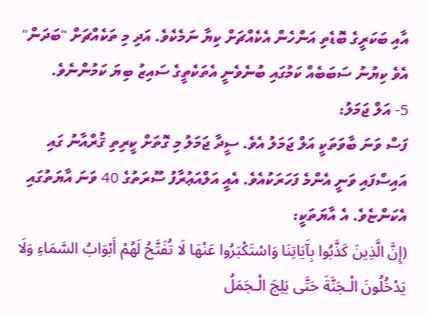އާއި ބަކަރީގެ ބޮޑެތި އަންހެން އެކެއްޗަށް ކިޔާ ނަމެކެވެ. އަދި މި ތަކެއްޗަށް "ބަދަން" އެވެ ކިޔުނު ސަބަބެއް ކަމުގައި ބުނެވެނީ އެތަކެތީގެ ސައިޒު ބިޔަ ކަމުންނެވެ.
5- އަލް ޖަމަލު:
ފަސް ވަނަ ބާވަތަކީ އަލް ޖަމަލު އެވެ. ސީދާ ޖަމަލު މި ގޮތަށް ކީރިތި ޤުރްއާނު ގައި އައިސްފައި ވަނީ އެންމެ ފަހަރަކުއެވެ. އެއީ އަލްއަޢުރާފު ސޫރަތުގެ 40 ވަނަ އާޔަތުގައި އެކަންޏެވެ. އެ އާޔަތަކީ:
(إِنَّ الَّذِينَ كَذَّبُوا بِآَيَاتِنَا وَاسْتَكْبَرُوا عَنْهَا لَا تُفَتَّحُ لَهُمْ أَبْوَابُ السَّمَاءِ وَلَا يَدْخُلُونَ الْـجَنَّةَ حَتَّى يَلِجَ الْـجَمَلُ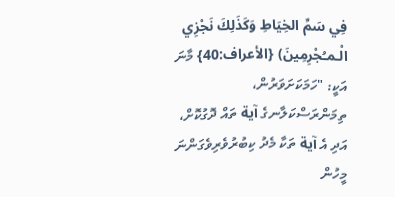فِي سَمِّ الخِيَاطِ وَكَذَلِكَ نَجْزِي الْـمـُجْرِمِينَ) {الأعراف:40} މާނަ އަކީ: "ހަމަކަށަވަރުން، ތިމަންރަސްކަލާނގެ آية ތައް ދޮގުކޮށް، އަދި އެ آية ތަކާ މެދު ކިބުރުވެރިވެގަންނަ މީހުން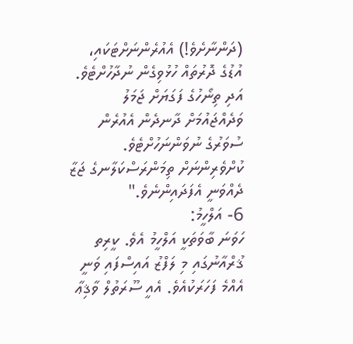(ދަންނާށެވެ!) އެއުރެންނަށްޓަކައި، އުޑުގެ ދޮރުތައް ހުޅުވިގެން ނުދާހުށްޓެވެ. އަދި ތިނޯހުގެ ފަގަޔަށް ޖަމަލު ވަދެއްޖައުމަށް ދާނދެން އެއުރެން ސުވަރުގެ ނުވަންނަހުށްޓެވެ. ކުށްވެރިންނަށް ތިމަންރަސްކަލާނގެ ޖަޒާ ދެއްވަނީ އެފަދައިންނެވެ."
6- އަލްހީމު:
ހަވަނަ ބާވަތަކީ އަލްހީމު އެވެ. ކީރިތ ޤުރްއާނުގައި މި ލަފްޒު އައިސްފައި ވަނީ އެއްމެ ފަހަރަކުއެވެ. އެއީ ސޫރަތުލް ވާޤިޢާ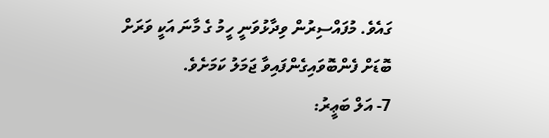ގައެވެ. މުފައްސިރުން ވިދާޅުވަނީ ހީމު ގެ މާނަ އަކީ ވަރަށް ބޮޑަށް ފެންބޮވައިގެންފައިވާ ޖަމަލު ކަމަށެވެ.
7- އަލް ބަޢީރު: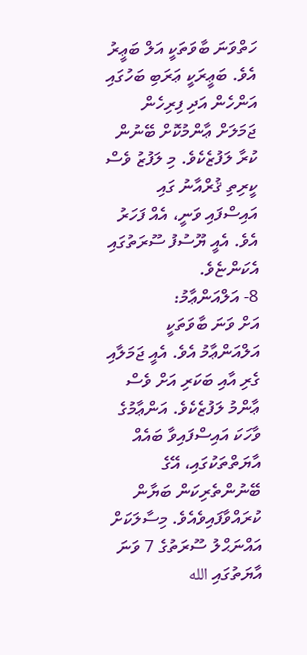ހަތްވަނަ ބާވަތަކީ އަލް ބަޢީރު އެވެ. ބަޢީރަކީ ޢަރަބި ބަހުގައި އަންހެން އަދި ފިރިހެން ޖަމަލަށް ޢާންމުކޮށް ބޭނުން ކުރާ ލަފުޒެކެވެ. މި ލަފުޒު ވެސް ކީރިތި ޤުރްއާނު ގައި އައިސްފައި ވަނީ، އެއް ފަހަރު އެވެ. އެއީ ޔޫސުފު ސޫރަތުގައި އެކަންޏެވެ.
8- އަލްއަންޢާމު:
އަށް ވަނަ ބާވަތަކީ އަލްއަންޢާމު އެވެ. އެއީ ޖަމަލާއި ގެރި އާއި ބަކަރި އަށް ވެސް ޢާންމު ލަފުޒެކެވެ. އަންޢާމުގެ ވާހަކަ އައިސްފައިވާ ބައެއް އާޔަތްތަކުގައި، އޭގެ ބޭނުންތެރިކަން ބަޔާން ކުރައްވާފައިވެއެވެ. މިސާލަކަށް އައްނަޙްލު ސޫރަތުގެ 7 ވަނަ އާޔަތުގައި الله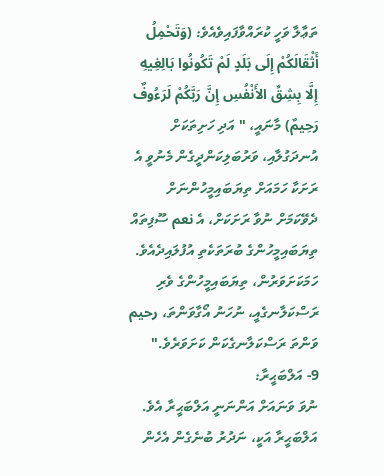ތަޢާލާ ވަހީ ކުރައްވާފައިވެއެވެ: (وَتَحْمِلُ أَثْقَالَكُمْ إِلَى بَلَدٍ لَمْ تَكُونُوا بَالِغِيهِ إِلَّا بِشِقِّ الأَنْفُسِ إِنَّ رَبَّكُمْ لَرَءُوفٌ رَحِيمٌ) މާނައީ، " އަދި ހަށިތަކަށް އުނދަގުލާއި، ވަރުބަލިކަންދީގެން މެނުވީ އެ ރަށަކާ ހަމައަށް ތިޔަބައިމީހުންނަށް ދެވޭކަމަށް ނުވާ ރަށަކަށް، އެ نعم ސޫފިތައް ތިޔަބައިމީހުންގެ ބުރަތަކެތި އުފުލައިދެއެވެ. ހަމަކަށަވަރުން، ތިޔަބައިމީހުންގެ ވެރި ރަސްކަލާނގެއީ، ނުހަނު އޯގާވަންތަ، رحيم ވަންތަ ރަސްކަލާނގެކަން ކަށަވަރެވެ."
9- އަލްބަޙީރާ:
ނުވަ ވަނައަށް އަންނަނީ އަލްބަޙީރާ އެވެ. އަލްބަޙީރާ އަކީ، ނަދުރު ބުނެގެން އެހެން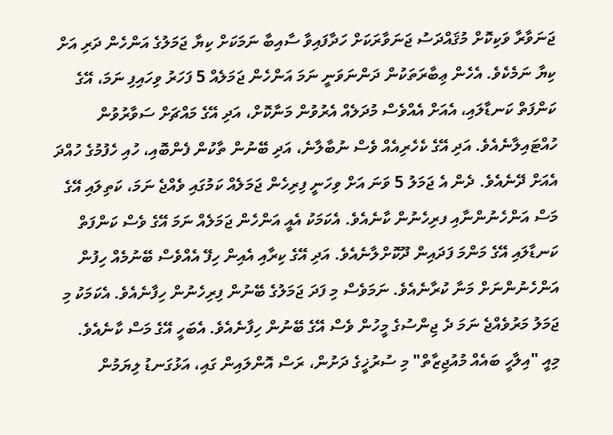ޖަނަވާރާ ވަކިކޮށް މުޤައްދަސު ޖަނަވާރަކަށް ހަދާފައިވާ ސާއިބާ ނަމަކަށް ކިޔާ ޖަމަލުގެ އަންހެން ދަރި އަށް ކިޔާ ނަމެކެވެ. އެހެން ޢިބާރަތަކުން ދަންނަވަނީ ނަމަ އަންހެން ޖަމަލެއް 5 ފަހަރު ވިހައިފި ނަމަ، އޭގެ ކަންފަތް ކަނޑާލައި، އެއަށް އެއްވެސް މުދަލެއް އެރުވުން މަނާކޮށް، އަދި އޭގެ މައްޗަށް ސަވާރުވުން ހުއްޓައިލާނެއެވެ. އަދި އޭގެ ކެހެރިއެއް ވެސް ނުބާލާނެ، އަދި ބޭނުން ތާކުން ފެންބޮއި، ހުއި ހެފުމުގެ ހުއްދަ އެއަށް ދޭނެއެވެ. ދެން އެ ޖަމަލު 5 ވަނަ އަށް ވިހަނީ ފިރިހެން ޖަމަލެއް ކަމުގައި ވެއްޖެ ނަމަ، ކަތިލައި އޭގެ މަސް އަންހެނުންނާއި ފރިހެނުން ކާނެއެވެ. އެކަމަކު އެއީ އަންހެން ޖަމަލެއް ނަމަ އޭގެ ވެސް ކަންފަތް ކަނޑާލައި އޭގެ މަންމަ ފަދައިން ދޫކޮށްލާނެއެވެ. އަދި އޭގެ ކިރާއި އެއިން ހިފޭ އެއްވެސް ބޭނުމެއް ހިފުން އަންހެނުންނަށް މަނާ ކުރާނެއެވެ. ނަމަވެސް މި ފަދަ ޖަމަލުގެ ބޭނުން ފިރިހެނުން ހިފާނެއެވެ. އެކަމަކު މި ޖަމަލު މަރުވެއްޖެ ނަމަ ދެ ޖިންސުގެ މީހުން ވެސް އޭގެ ބޭނުން ހިފާނެއެވެ. އެބަހީ އޭގެ މަސް ކާނެއެވެ.
މިއީ "އިލާހީ ބައެއް މުއުޖިޒާތް" މި ސުރުޚީގެ ދަށުން، ރަސް އޮންލައިން ގައި، އަޅުގަނޑު ލިޔަމުން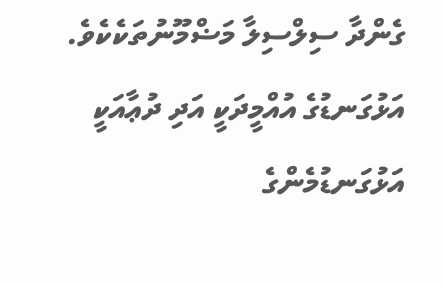ގެންދާ ސިލްސިލާ މަޟްމޫނުތަކެކެވެ. އަޅުގަނޑުގެ އުއްމީދަކީ އަދި ދުޢާއަކީ އަޅުގަނޑުމެންގެ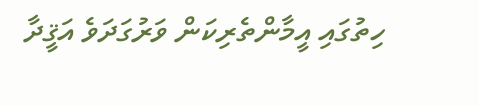ހިތުގައި އީމާންތެރިކަން ވަރުގަދަވެ އަޤީދާ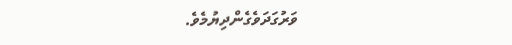ވަރުގަދަވެގެންދިޔުމެވެ.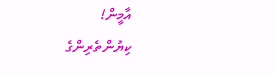އާމީން!
ކިޔުންތެރިންގެ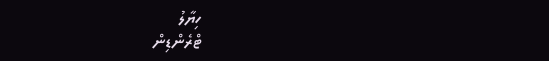ހިޔާލު
ޓްރެންޑިން